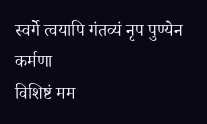स्वर्गे त्वयापि गंतव्यं नृप पुण्येन कर्मणा
विशिष्टं मम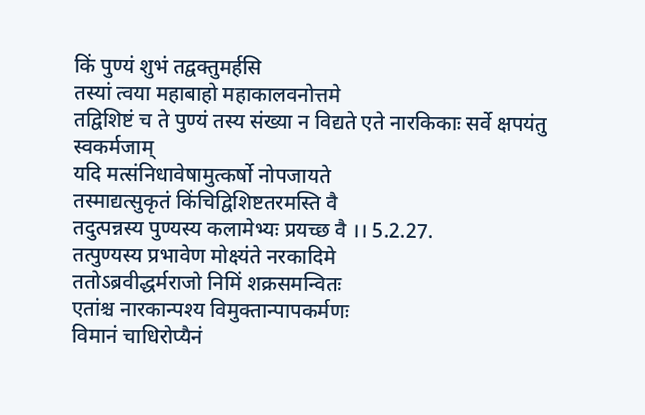किं पुण्यं शुभं तद्वक्तुमर्हसि
तस्यां त्वया महाबाहो महाकालवनोत्तमे
तद्विशिष्टं च ते पुण्यं तस्य संख्या न विद्यते एते नारकिकाः सर्वे क्षपयंतु स्वकर्मजाम्
यदि मत्संनिधावेषामुत्कर्षो नोपजायते
तस्माद्यत्सुकृतं किंचिद्विशिष्टतरमस्ति वै
तदुत्पन्नस्य पुण्यस्य कलामेभ्यः प्रयच्छ वै ।। 5.2.27.
तत्पुण्यस्य प्रभावेण मोक्ष्यंते नरकादिमे
ततोऽब्रवीद्धर्मराजो निमिं शक्रसमन्वितः
एतांश्च नारकान्पश्य विमुक्तान्पापकर्मणः
विमानं चाधिरोप्यैनं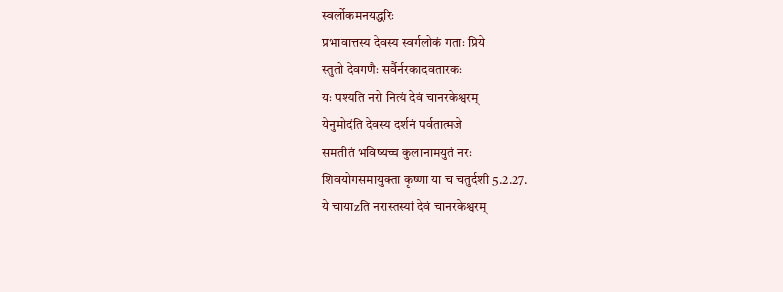स्वर्लोकमनयद्धरिः
प्रभावात्तस्य देवस्य स्वर्गलोकं गताः प्रिये
स्तुतो देवगणैः सर्वैर्नरकादवतारकः
यः पश्यति नरो नित्यं देवं चानरकेश्वरम्
येनुमोदंति देवस्य दर्शनं पर्वतात्मजे
समतीतं भविष्यच्च कुलानामयुतं नरः
शिवयोगसमायुक्ता कृष्णा या च चतुर्दशी 5.2.27.
ये चायाzति नरास्तस्यां देवं चानरकेश्वरम्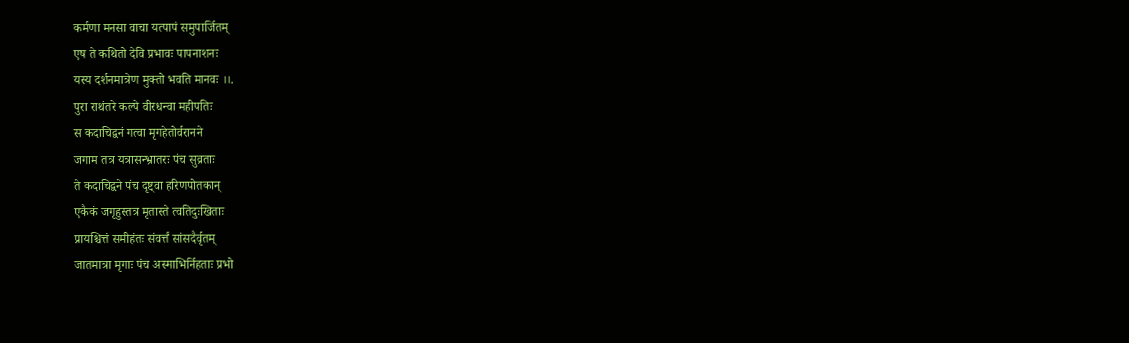कर्मणा मनसा वाचा यत्पापं समुपार्जितम्
एष ते कथितो देवि प्रभावः पापनाशनः
यस्य दर्शनमात्रेण मुक्तो भवति मानवः ।।.
पुरा राथंतरे कल्पे वीरधन्वा महीपतिः
स कदाचिद्वनं गत्वा मृगहेतोर्वरानने
जगाम तत्र यत्रासन्भ्रातरः पंच सुव्रताः
ते कदाचिद्वने पंच दृष्ट्वा हरिणपोतकान्
एकैकं जगृहुस्तत्र मृतास्ते त्वतिदुःखिताः
प्रायश्चित्तं समीहंतः संवर्त्तं सांसदैर्वृतम्
जातमात्रा मृगाः पंच अस्माभिर्निहताः प्रभो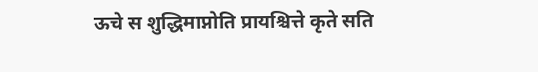ऊचे स शुद्धिमाप्नोति प्रायश्चित्ते कृते सति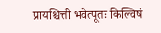प्रायश्चित्ती भवेत्पूतः किल्विषं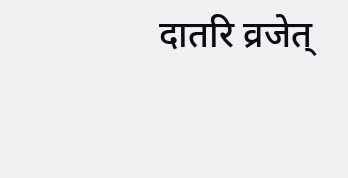दातरि व्रजेत्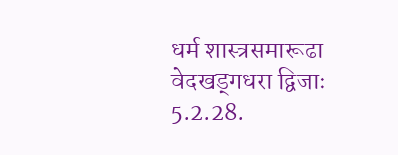धर्म शास्त्रसमारूढा वेदखड्गधरा द्विजाः 5.2.28.